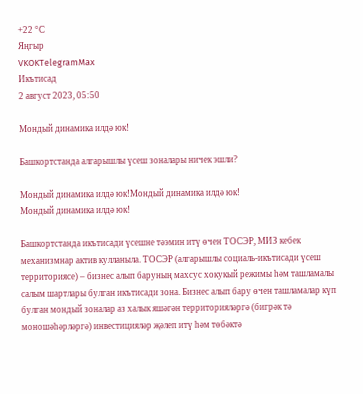+22 °С
Яңгыр
VKOKTelegramMax
Икътисад
2 август 2023, 05:50

Мондый динамика илдә юк!

Башкортстанда алгарышлы үсеш зоналары ничек эшли?

Мондый динамика илдә юк!Мондый динамика илдә юк!
Мондый динамика илдә юк!

Башкортстанда икътисади үсешне тәэмин итү өчен ТОСЭР, МИЗ кебек механизмнар актив кулланыла. ТОСЭР (алгарышлы социаль-икътисади үсеш территориясе) – бизнес алып баруның махсус хокукый режимы һәм ташламалы салым шартлары булган икътисади зона. Бизнес алып бару өчен ташламалар күп булган мондый зоналар аз халык яшәгән территорияләргә (бигрәк тә моношәһәрләргә) инвестицияләр җәлеп итү һәм төбәктә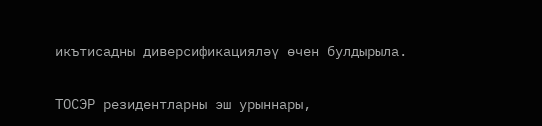икътисадны диверсификацияләү өчен булдырыла.

ТОСЭР резидентларны эш урыннары,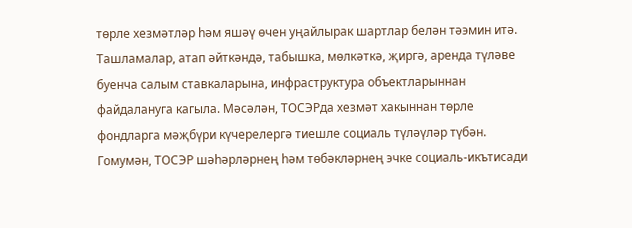төрле хезмәтләр һәм яшәү өчен уңайлырак шартлар белән тәэмин итә. Ташламалар, атап әйткәндә, табышка, мөлкәткә, җиргә, аренда түләве буенча салым ставкаларына, инфраструктура объектларыннан файдалануга кагыла. Мәсәлән, ТОСЭРда хезмәт хакыннан төрле фондларга мәҗбүри күчерелергә тиешле социаль түләүләр түбән. Гомумән, ТОСЭР шәһәрләрнең һәм төбәкләрнең эчке социаль-икътисади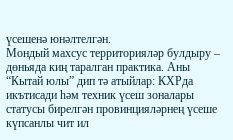үсешенә юнәлтелгән.
Мондый махсус территорияләр булдыру – дөньяда киң таралган практика. Аны “Кытай юлы” дип тә атыйлар: КХРда икътисади һәм техник үсеш зоналары статусы бирелгән провинцияләрнең үсеше күпсанлы чит ил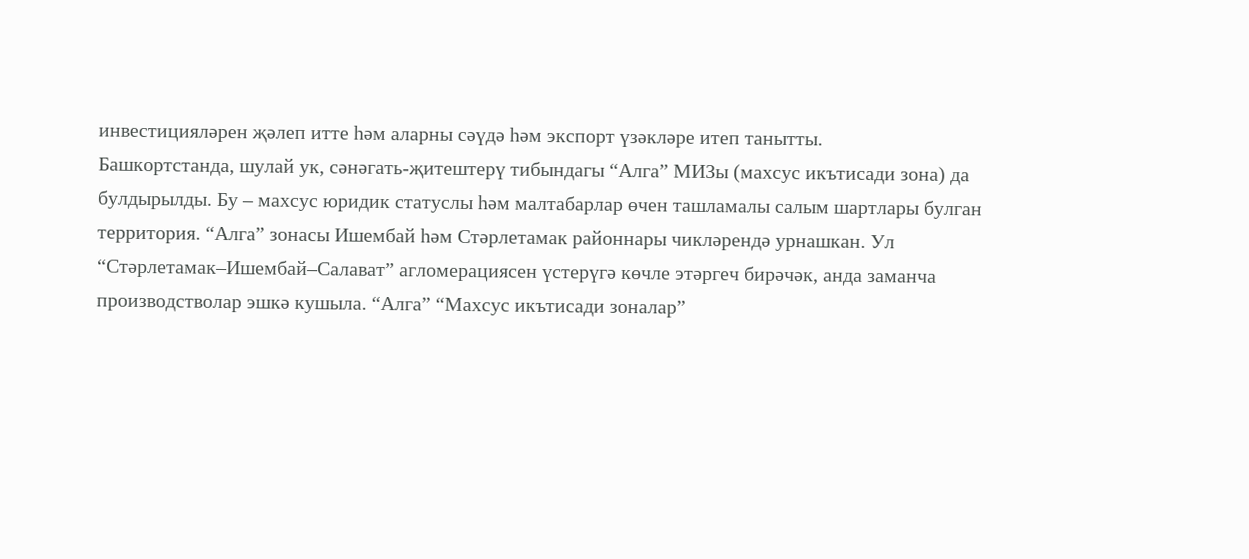инвестицияләрен җәлеп итте һәм аларны сәүдә һәм экспорт үзәкләре итеп танытты.
Башкортстанда, шулай ук, сәнәгать-җитештерү тибындагы “Алга” МИЗы (махсус икътисади зона) да булдырылды. Бу – махсус юридик статуслы һәм малтабарлар өчен ташламалы салым шартлары булган территория. “Алга” зонасы Ишембай һәм Стәрлетамак районнары чикләрендә урнашкан. Ул “Стәрлетамак–Ишембай–Салават” агломерациясен үстерүгә көчле этәргеч бирәчәк, анда заманча производстволар эшкә кушыла. “Алга” “Махсус икътисади зоналар”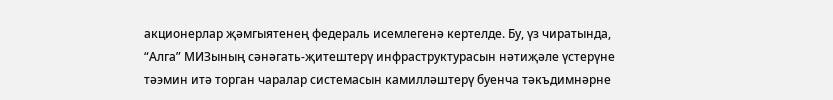акционерлар җәмгыятенең федераль исемлегенә кертелде. Бу, үз чиратында, “Алга” МИЗының сәнәгать-җитештерү инфраструктурасын нәтиҗәле үстерүне тәэмин итә торган чаралар системасын камилләштерү буенча тәкъдимнәрне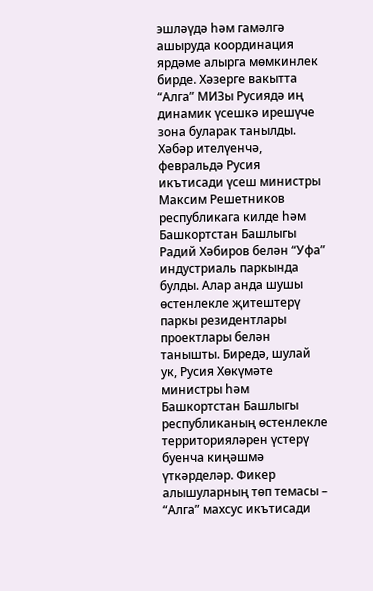эшләүдә һәм гамәлгә ашыруда координация ярдәме алырга мөмкинлек бирде. Хәзерге вакытта “Алга” МИЗы Русиядә иң динамик үсешкә ирешүче зона буларак танылды.
Хәбәр ителүенчә, февральдә Русия икътисади үсеш министры Максим Решетников республикага килде һәм Башкортстан Башлыгы Радий Хәбиров белән “Уфа” индустриаль паркында булды. Алар анда шушы өстенлекле җитештерү паркы резидентлары проектлары белән танышты. Биредә, шулай ук, Русия Хөкүмәте министры һәм Башкортстан Башлыгы республиканың өстенлекле территорияләрен үстерү буенча киңәшмә үткәрделәр. Фикер алышуларның төп темасы – “Алга” махсус икътисади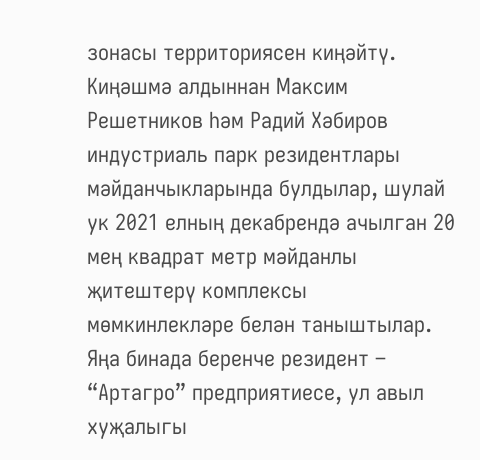зонасы территориясен киңәйтү.
Киңәшмә алдыннан Максим Решетников һәм Радий Хәбиров индустриаль парк резидентлары мәйданчыкларында булдылар, шулай ук 2021 елның декабрендә ачылган 20 мең квадрат метр мәйданлы җитештерү комплексы мөмкинлекләре белән таныштылар. Яңа бинада беренче резидент – “Артагро” предприятиесе, ул авыл хуҗалыгы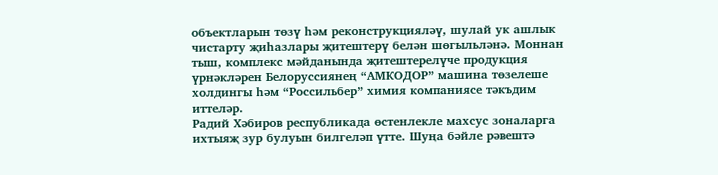объектларын төзү һәм реконструкцияләү, шулай ук ашлык чистарту җиһазлары җитештерү белән шөгыльләнә. Моннан тыш, комплекс мәйданында җитештерелүче продукция үрнәкләрен Белоруссиянең “АМКОДОР” машина төзелеше холдингы һәм “Россильбер” химия компаниясе тәкъдим иттеләр.
Радий Хәбиров республикада өстенлекле махсус зоналарга ихтыяҗ зур булуын билгеләп үтте. Шуңа бәйле рәвештә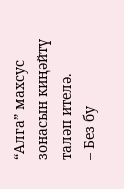“Алга” махсус зонасын киңәйтү таләп ителә.
– Без бу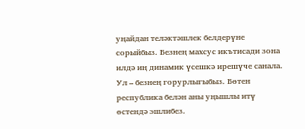уңайдан теләктәшлек белдерүне сорыйбыз. Безнең махсус икътисади зона илдә иң динамик үсешкә ирешүче санала. Ул – безнең горурлыгыбыз. Бөтен республика белән аны уңышлы итү өстендә эшлибез.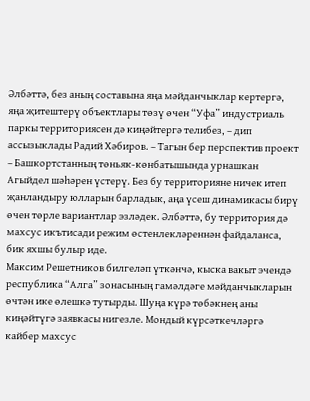Әлбәттә, без аның составына яңа мәйданчыклар кертергә, яңа җитештерү объектлары төзү өчен “Уфа” индустриаль паркы территориясен дә киңәйтергә телибез, – дип ассызыклады Радий Хәбиров. – Тагын бер перспектив проект – Башкортстанның төньяк-көнбатышында урнашкан Агыйдел шәһәрен үстерү. Без бу территорияне ничек итеп җанландыру юлларын барладык, аңа үсеш динамикасы бирү өчен төрле вариантлар эзләдек. Әлбәттә, бу территория дә махсус икътисади режим өстенлекләреннән файдаланса, бик яхшы булыр иде.
Максим Решетников билгеләп үткәнчә, кыска вакыт эчендә республика “Алга” зонасының гамәлдәге мәйданчыкларын өчтән ике өлешкә тутырды. Шуңа күрә төбәкнең аны киңәйтүгә заявкасы нигезле. Мондый күрсәткечләргә кайбер махсус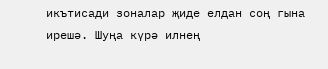икътисади зоналар җиде елдан соң гына ирешә. Шуңа күрә илнең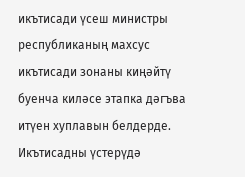икътисади үсеш министры республиканың махсус икътисади зонаны киңәйтү буенча киләсе этапка дәгъва итүен хуплавын белдерде.
Икътисадны үстерүдә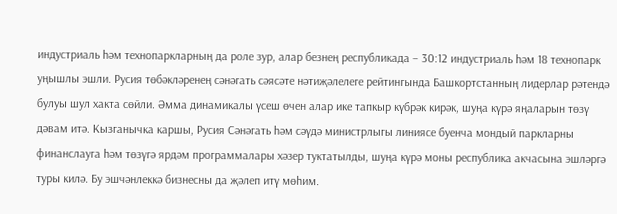индустриаль һәм технопаркларның да роле зур, алар безнең республикада – 30:12 индустриаль һәм 18 технопарк уңышлы эшли. Русия төбәкләренең сәнәгать сәясәте нәтиҗәлелеге рейтингында Башкортстанның лидерлар рәтендә булуы шул хакта сөйли. Әмма динамикалы үсеш өчен алар ике тапкыр күбрәк кирәк, шуңа күрә яңаларын төзү дәвам итә. Кызганычка каршы, Русия Сәнәгать һәм сәүдә министрлыгы линиясе буенча мондый паркларны финанслауга һәм төзүгә ярдәм программалары хәзер туктатылды, шуңа күрә моны республика акчасына эшләргә туры килә. Бу эшчәнлеккә бизнесны да җәлеп итү мөһим.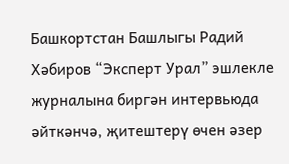Башкортстан Башлыгы Радий Хәбиров “Эксперт Урал” эшлекле журналына биргән интервьюда әйткәнчә, җитештерү өчен әзер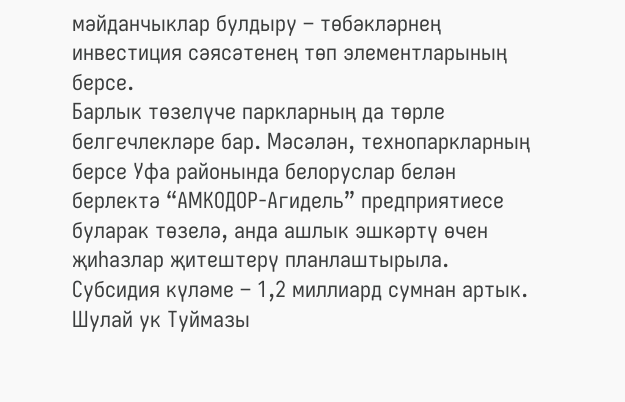мәйданчыклар булдыру – төбәкләрнең инвестиция сәясәтенең төп элементларының берсе.
Барлык төзелүче паркларның да төрле белгечлекләре бар. Мәсәлән, технопаркларның берсе Уфа районында белоруслар белән берлектә “АМКОДОР-Агидель” предприятиесе буларак төзелә, анда ашлык эшкәртү өчен җиһазлар җитештерү планлаштырыла. Субсидия күләме – 1,2 миллиард сумнан артык. Шулай ук Туймазы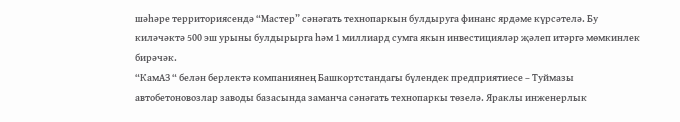шәһәре территориясендә “Мастер” сәнәгать технопаркын булдыруга финанс ярдәме күрсәтелә. Бу киләчәктә 500 эш урыны булдырырга һәм 1 миллиард сумга якын инвестицияләр җәлеп итәргә мөмкинлек бирәчәк.
“КамАЗ “ белән берлектә компаниянең Башкортстандагы бүлендек предприятиесе – Туймазы автобетоновозлар заводы базасында заманча сәнәгать технопаркы төзелә. Яраклы инженерлык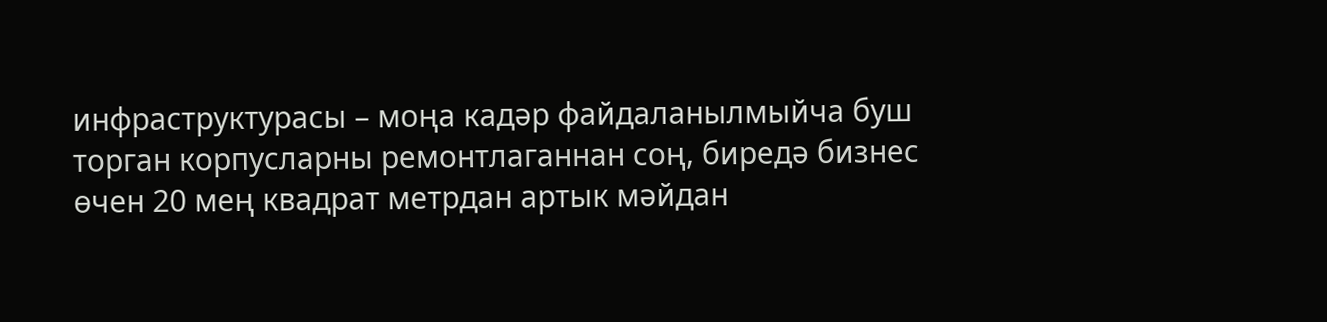инфраструктурасы – моңа кадәр файдаланылмыйча буш торган корпусларны ремонтлаганнан соң, биредә бизнес өчен 20 мең квадрат метрдан артык мәйдан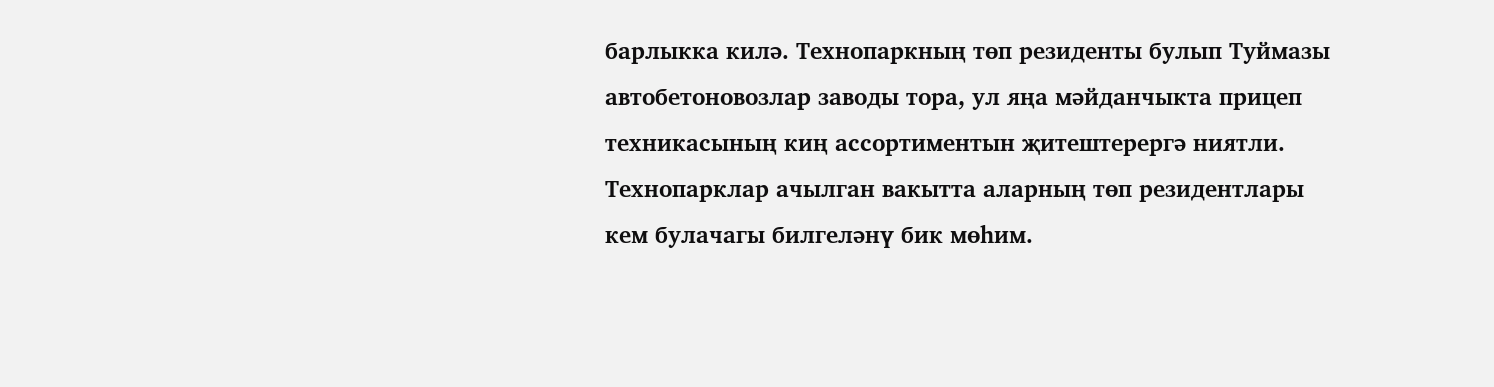барлыкка килә. Технопаркның төп резиденты булып Туймазы автобетоновозлар заводы тора, ул яңа мәйданчыкта прицеп техникасының киң ассортиментын җитештерергә ниятли.
Технопарклар ачылган вакытта аларның төп резидентлары кем булачагы билгеләнү бик мөһим.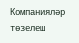Компанияләр төзелеш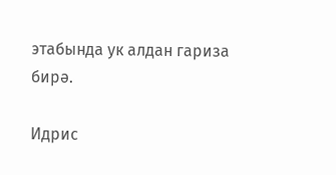этабында ук алдан гариза бирә.

Идрис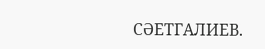СӘЕТГАЛИЕВ.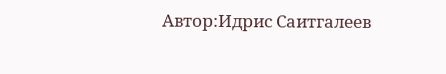Автор:Идрис Саитгалеев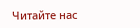Читайте нас